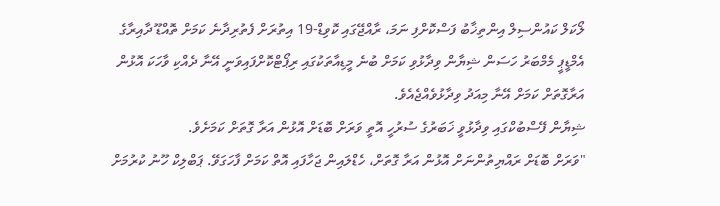ލޯކަލް ކައުންސިލް އިންތިޚާބު ފަސްކޮށްފި ނަމަ، ރާއްޖޭގައި ކޮވިޑް-19 އިތުރަށް ފެތުރިދާނެ ކަމަށް ތޮއްޑޫ ދާއިރާގެ އެމްޑީޕީ މެމްބަރު ހަސަން ޝިޔާން ވިދާޅުވި ކަމަށް ބުނެ މީޑިއާތަކުގައި ރިޕޯޓްކޮށްފައިވަނީ އޭނާ ދެއްކި ވާހަކަ އޮޅުން އަރާގޮތަށް ކަމަށް އޭނާ މިއަދު ވިދާޅުވެއްޖެއެވެ.
ޝިޔާން ފޭސްބުކްގައި ވިދާޅުވީ ޚަބަރުގެ ސުރުހީ އޮތީ ވަރަށް ބޮޑަށް އޮޅުން އަރާ ގޮތަށް ކަމަށެވެ.
"ވަރަށް ބޮޑަށް ރައްޔިތުންނަށް އޮޅުން އަރާ ގޮތަށް، ހެޑްލައިން ޖަހާފައި އޮތް ކަމަށް ފާހަގަވޭ. ޕަބްލިކް ހޫނު ކުރުމަށް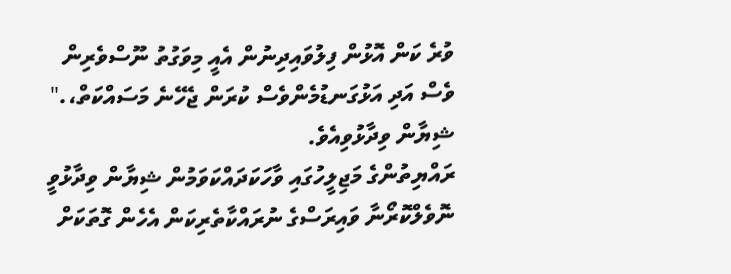ވުރެ ކަން އޮޅުން ފިލުވައިދިނުން އެއީ މިވަގުތު ނޫސްވެރިން ވެސް އަދި އަޅުގަނޑުމެންވެސް ކުރަން ޖެހޭނެ މަސައްކަތް،." ޝިޔާން ވިދާޅުވިއެވެ.
ރައްޔިތުންގެ މަޖިލީހުގައި ވާހަކަދައްކަވަމުން ޝިޔާން ވިދާޅުވީ ނޮވެލްކޮރޯނާ ވައިރަސްގެ ނުރައްކާތެރިކަން އެހެން ގޮތަކަށް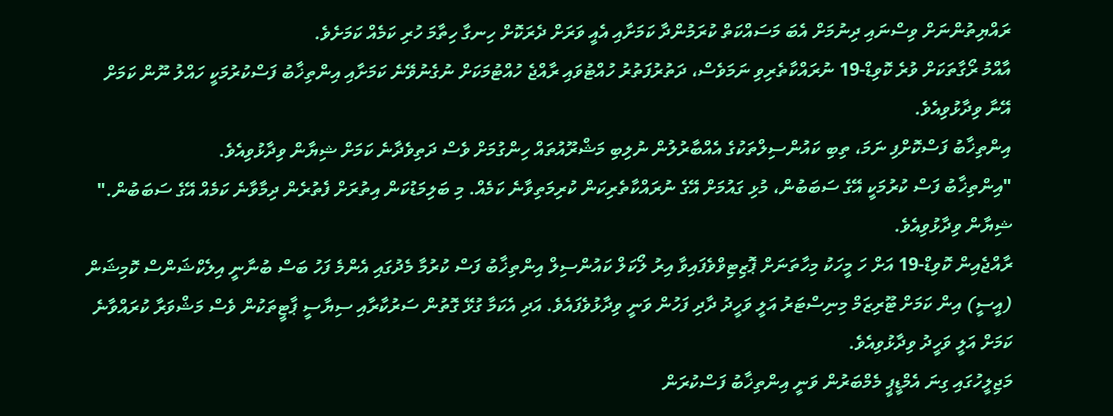ރައްޔިތުންނަށް ވިސްނައި ދިނުމަށް އެބަ މަސައްކަތް ކުރަމުންދާ ކަމަށާއި އެއީ ވަރަށް ދެރަކޮށް ހިނގާ ހިތާމަ ހުރި ކަމެއް ކަމަށެވެ.
އާއްމު ރޯގާތަކަށް ވުރެ ކޮވިޑް-19 ނުރައްކާތެރިވި ނަމަވެސް، ދަތުރުފަތުރު ހުއްޓުވައި ރާއްޖެ ހުއްޓުމަކަށް ނުގެނުވޭނެ ކަމަށާއި އިންތިޚާބު ފަސްކުރުމަކީ ހައްލު ނޫން ކަމަށް އޭނާ ވިދާޅުވިއެވެ.
އިންތިޚާބު ފަސްކޮށްފި ނަމަ، ތިބި ކައުންސިލްތަކުގެ އެއްބާރުލުން ނުލިބި މަޝްރޫއުތައް ހިންގުމަށް ވެސް ދަތިވެދާނެ ކަމަށް ޝިޔާން ވިދާޅުވިއެވެ.
"އިންތިޚާބު ފަސް ކުރުމަކީ އޭގެ ސަބަބުން، މުޅި ގައުމަށް އޭގެ ނުރައްކާތެރިކަން ކުރިމަތިވާނެ ކަމެއް. މި ބަލިމަޑުކަން އިތުރަށް ފެތުރެން ދިމާވާނެ ކަމެއް އޭގެ ސަބަބުން." ޝިޔާން ވިދާޅުވިއެވެ.
ރާއްޖެއިން ކޮވިޑް-19 އަށް ހަ މީހަކު މިހާތަނަށް ޕޮޒިޓިވްވެފައިވާ އިރު ލޯކަލް ކައުންސިލް އިންތިޚާބު ފަސް ކުރުމާ މެދުގައި އެންމެ ފަހު ބަސް ބުނާނީ އިލެކްޝަންސް ކޮމިޝަން (އީސީ) އިން ކަމަށް ޓޫރިޒަމް މިނިސްޓަރު އަލީ ވަހީދު ދާދި ފަހުން ވަނީ ވިދާޅުވެފައެވެ. އަދި އެކަމާ ގުޅޭ ގޮތުން ސަރުކާރާއި ސިޔާސީ ޕާޓީތަކުން ވެސް މަޝްވަރާ ކުރައްވާނެ ކަމަށް އަލީ ވަހީދު ވިދާޅުވިއެވެ.
މަޖިލީހުގައި ގިނަ އެމްޑީޕީ މެމްބަރުން ވަނީ އިންތިޚާބު ފަސްކުރަން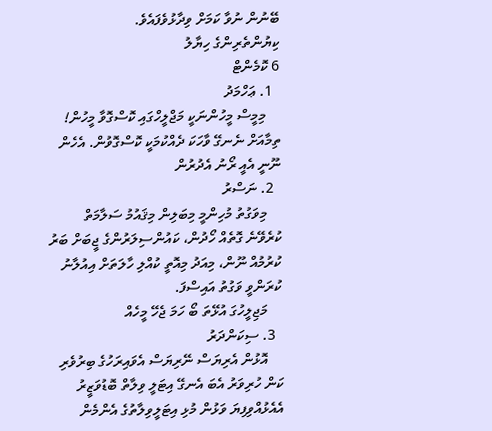ބޭނުން ނުވާ ކަމަށް ވިދާޅުވެފައެވެ.
ކިޔުންތެރިންގެ ހިޔާލު
6 ކޮމެންޓް
  1. ޢަހްމަދު
    މިމީސް މީހުންނަކީ މަޖްލީހްގައި ކޮސްގޮވާ މީހުން! ތިމާއަށް ނެނގޭ ވާހަކަ ދެއްކުމަކީ ކޮސްގޮވުން. އެހެން ނޫނީ އެއީ ރޯނު އެދުރުން
  2. ނަސްރު
    މިވަގުތު މުހިންމީ މިބަލިން މިޤައުމު ސަލާމަތް ކުރެވޭނެ ގޮތެއް ހޯދުން، ކައުންސިލަރުންގެ ޖީބަށް ބަރު ކުރުމުއް ނޫން، މިއަދު މިއޮތީ ކުއްލި ހާލަތަށް އިއުލާނު ކުރަންވީ ވަގުތު އައިސްފަ.
    މަޖިލީހުގަ އުޅޭތަ ބޯ ހަމަ ޖެހޭ މީހެއް
  3. ސިކަންދަރު
    އޮޅުން އެރިޔަސް ނޭރިޔަސް އެވައިރަހުގެ ބިރުވެރި ކަން ހުރިވަރު އެބަ އެނގޭ އިޓަލީ ވިލާތް ބޮޑުވަޒީރު އެއެޅުއްވިފިޔަ ވަޅުން މުޅި އިޓަލީވިލާތުގެ އެންމެން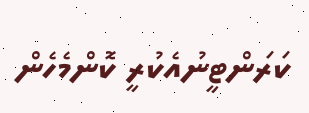ކަރަންޓީނުއެކުރީ ކޮންމެހެން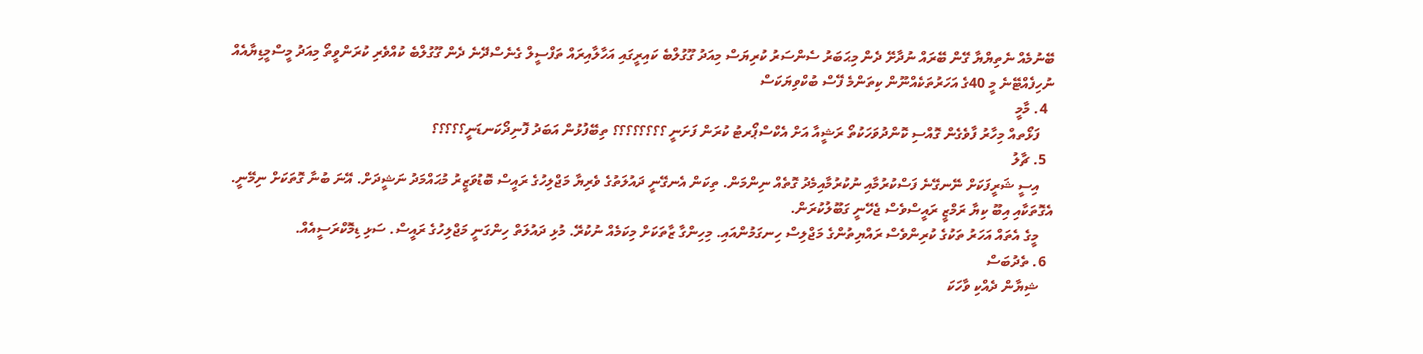ބޭނުމެއް ނެތިޔްޔާ ގޭން ބޭރައް ނުދާށޭ ދެން މިޙަބަރު ސެންސަރު ކުރިޔަސް މިއަދު ގޫގުލްބެ ކައިރީގައި އަހާލާއިރައް ތަފްސީލް ގެނެސްދޭނެ ދެން ގޫގުލްބެ ކުއްވެރި ކުރަންވީތޯ މިއަދު މީސްމީޑިޔާއެއް ނުހިފެއްޓޭނެ މީ 40ގެ އަހަރުތަކެއްނޫން ކިތަންމެ ފޭސް ބުކްވިޔަކަސް
  4. މާމީ
    ފަޅޯތއް މިހާރު ފާވެގެން ގޮއްސި ކޮންދުވަހަކުތޯ ރަޝީއާ އަށް އެކްސްޕޯރޓު ކުރަން ފަށަނީ ؟؟؟؟؟؟؟؟ ތިބޭފުޅުން އަބަދު ފޮނިދޯކަނޑަނީ؟؟؟؟؟
  5. ޗާލު
    އިސީ ޝަރީފަކަށް ނޭނގޭނެ ފަސްކުރުމާއި ނުކުރުމާއިމެދު ގޮތެއް ނިންމަން. ތިކަން އެނގޭނީ ދައުލަތުގެ ވެރިޔާ މަޖްލިހުގެ ރައީސް ބޮޑުވަޒީރު މުޙައްމަދު ނަޝީދަށް. އޭނަ ބުނާ ގޮތަކަށް ނިމޭނީ. އެގޮތަކާއި އިބޫ ކިޔާ ރަމްޒީ ރައީސްވެސް ޖެހޭނީ ގަބޫލުކުރަން.
    މީގެ އެތައް އަހަރު ތަކުގެ ކުރިންވެސް ރައްޔިތުންގެ މަޖްލިސް ހިނގަމުންއައި. މިހިންގާ ޒާތަކަށް މިކަމެއް ނުކުރޭ. މުޅި ދައުލަތް ހިންގަނީ މަޖްލިހުގެ ރައީސް. ސަޅި ޑިމޮކްރަސީއެއް.
  6. ތެދުބަސް
    ޝިޔާން ދެއްކި ވާހަކަ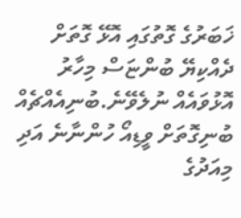ޚަބަރުގެ ގޮތުގައި އޮޅޭ ގޮތަށް ދެއްކިޔޭ ބުންޏަސް މިހާރު އޮޅުވައެއް ނުލެވޭނެ.ބުނިއެއްޗެއް ބުނިގޮތަށް ވީޑިއޯ ހުންނާނެ އަދި މިއަދުގެ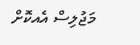މަޖުލިސް އެއކޮށް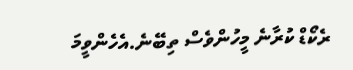ރެކޯޑް ކުރާނެ މީހުންވެސް ތިބޭނެ.އެހެންވީމަ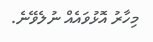މިހާރު އޮޅުވައެއް ނުލެވޭނެ.